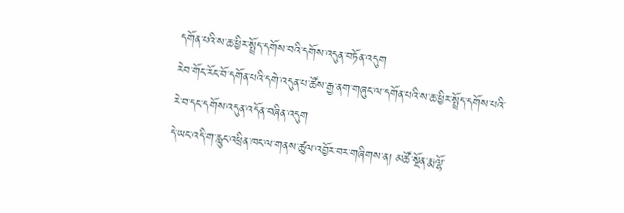དགོན་པའི་ས་ཆ་ཕྱིར་སྤྲོད་དགོས་བའི་དགོས་འདུན་བཏོན་འདུག
རེབ་གོང་རོང་བོ་དགོན་པའི་དགེ་འདུན་པ་ཚོས་རྒྱ་ནག་གཞུང་ལ་དགོན་པའི་ས་ཆ་ཕྱིར་སྤྲོད་དགོས་པའི་རེ་བ་དང་དགོས་འདུན་འདོན་བཞིན་འདུག
དེ་ཡང་འདི་ག་རླུང་འཕྲིན་ཁང་ལ་གནས་ཚུལ་འབྱོར་བར་གཞིགས་ན། མཚོ་སྔོན་རྨ་ལྷོ་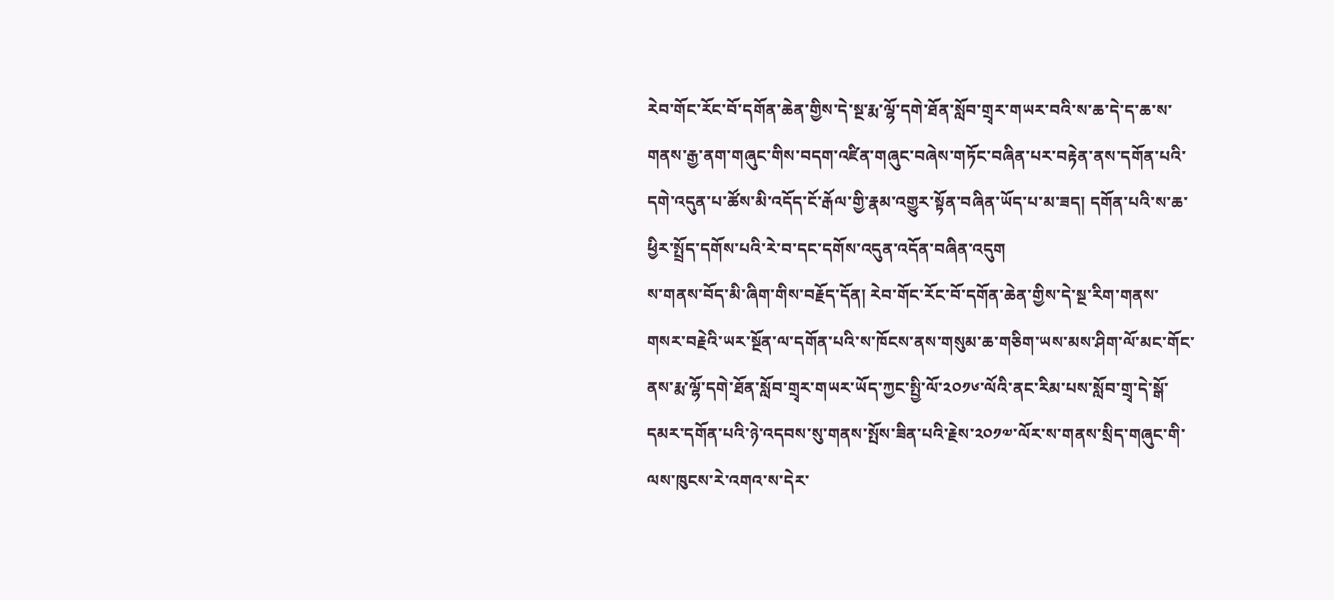རེབ་གོང་རོང་བོ་དགོན་ཆེན་གྱིས་དེ་སྔ་རྨ་ལྷོ་དགེ་ཐོན་སློབ་གྲྭར་གཡར་བའི་ས་ཆ་དེ་ད་ཆ་ས་གནས་རྒྱ་ནག་གཞུང་གིས་བདག་འཛིན་གཞུང་བཞེས་གཏོང་བཞིན་པར་བརྟེན་ནས་དགོན་པའི་དགེ་འདུན་པ་ཚོས་མི་འདོད་ངོ་རྒོལ་གྱི་རྣམ་འགྱུར་སྟོན་བཞིན་ཡོད་པ་མ་ཟད། དགོན་པའི་ས་ཆ་ཕྱིར་སྤྲོད་དགོས་པའི་རེ་བ་དང་དགོས་འདུན་འདོན་བཞིན་འདུག
ས་གནས་བོད་མི་ཞིག་གིས་བརྗོད་དོན། རེབ་གོང་རོང་བོ་དགོན་ཆེན་གྱིས་དེ་སྔ་རིག་གནས་གསར་བརྗེའི་ཡར་སྔོན་ལ་དགོན་པའི་ས་ཁོངས་ནས་གསུམ་ཆ་གཅིག་ཡས་མས་ཤིག་ལོ་མང་གོང་ནས་རྨ་ལྷོ་དགེ་ཐོན་སློབ་གྲྭར་གཡར་ཡོད་ཀྱང་སྤྱི་ལོ་༢༠༡༦་ལོའི་ནང་རིམ་པས་སློབ་གྲྭ་དེ་སྒོ་དམར་དགོན་པའི་ཉེ་འདབས་སུ་གནས་སྤོས་ཟིན་པའི་རྗེས་༢༠༡༧་ལོར་ས་གནས་སྲིད་གཞུང་གི་ལས་ཁུངས་རེ་འགའ་ས་དེར་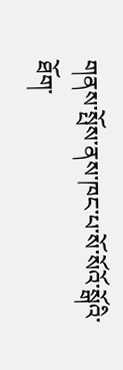གནས་སྤོས་ནས་ཁང་པ་སོ་སོའོ་སྒོའི་ཐོག་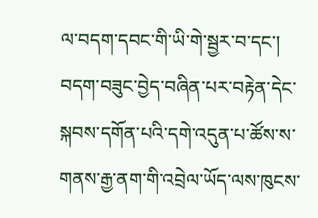ལ་བདག་དབང་གི་ཡི་གེ་སྦྱར་བ་དང་། བདག་བཟུང་བྱེད་བཞིན་པར་བརྟེན་དེང་སྐབས་དགོན་པའི་དགེ་འདུན་པ་ཚོས་ས་གནས་རྒྱ་ནག་གི་འབྲེལ་ཡོད་ལས་ཁུངས་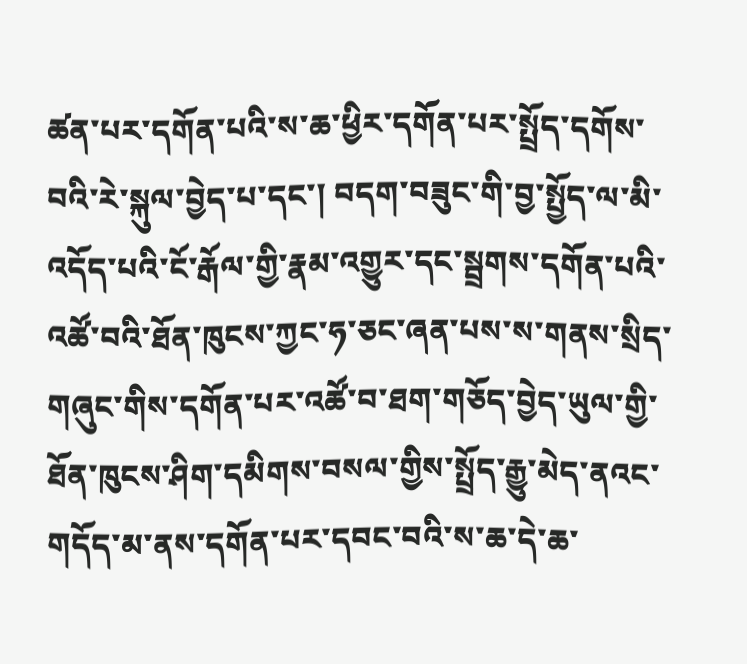ཚན་པར་དགོན་པའི་ས་ཆ་ཕྱིར་དགོན་པར་སྤྲོད་དགོས་བའི་རེ་སྐུལ་བྱེད་པ་དང་། བདག་བཟུང་གི་བྱ་སྤྱོད་ལ་མི་འདོད་པའི་ངོ་རྒོལ་གྱི་རྣམ་འགྱུར་དང་སྦྲགས་དགོན་པའི་འཚོ་བའི་ཐོན་ཁུངས་ཀྱང་ཧ་ཅང་ཞན་པས་ས་གནས་སྲིད་གཞུང་གིས་དགོན་པར་འཚོ་བ་ཐག་གཅོད་བྱེད་ཡུལ་གྱི་ཐོན་ཁུངས་ཤིག་དམིགས་བསལ་གྱིས་སྤྲོད་རྒྱུ་མེད་ནའང་གདོད་མ་ནས་དགོན་པར་དབང་བའི་ས་ཆ་དེ་ཆ་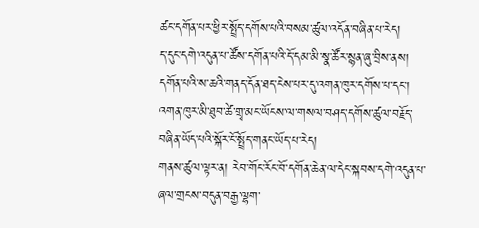ཚང་དགོན་པར་ཕྱིར་སྤྲོད་དགོས་པའི་བསམ་ཚུལ་འདོན་བཞིན་པ་རེད།
ད་དུང་དགེ་འདུན་པ་ཚོས་དགོན་པའི་དོ་དམ་མི་སྣ་ཚོར་སྙན་ཞུ་བྲིས་ནས། དགོན་པའི་ས་ཆའི་གནད་དོན་ཐད་ངེས་པར་དུ་འགན་ཁུར་དགོས་པ་དང་། འགན་ཁུར་མི་ཐུབ་ཚེ་གྲྭ་མང་ཡོངས་ལ་གསལ་བཤད་དགོས་ཚུལ་བརྗོད་བཞིན་ཡོད་པའི་སྐོར་ངོ་སྤྲོད་གནང་ཡོད་པ་རེད།
གནས་ཚུལ་ལྟར་ན། རེབ་གོང་རོང་བོ་དགོན་ཆེན་ལ་དེང་སྐབས་དགེ་འདུན་པ་ཞལ་གྲངས་བདུན་བརྒྱ་ལྷག་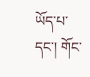ཡོད་པ་དང་། གོང་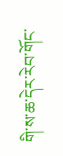གི་ས་ཆ་དེར་རེབ་གོང་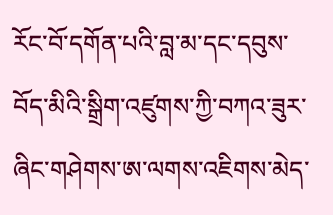རོང་བོ་དགོན་པའི་བླ་མ་དང་དབུས་བོད་མིའི་སྒྲིག་འཛུགས་ཀྱི་བཀའ་ཟུར་ཞིང་གཤེགས་ཨ་ལགས་འཇིགས་མེད་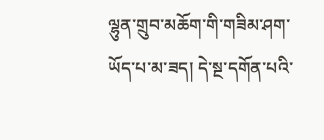ལྷུན་གྲུབ་མཆོག་གི་གཟིམ་ཤག་ཡོད་པ་མ་ཟད། དེ་སྔ་དགོན་པའི་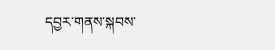དབྱར་གནས་སྐབས་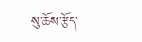སུ་ཆོས་རྩོད་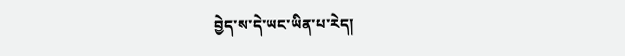བྱེད་ས་དེ་ཡང་ཡིན་པ་རེད།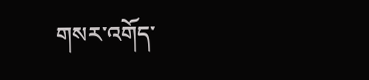གསར་འགོད་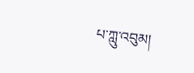པ་ཀླུ་འབུམ།